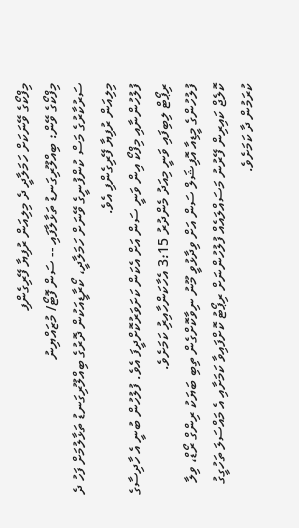މިފްކޯގެ ވޭނަކަށް ހަމަލާދީ ދެ މިލިއަން ރުފިޔާ ފޭރިގެންފި
މިފްކޯގެ ވޭން: ބިއްލޫރިގަނޑު ތަޅާލާފައި -- ސަން ފޮޓޯ/ މުޒައްޔިނު
ސަރުކާރުގެ މަސް ކުންފުނީގެ ވޭނަށް ހަމަލާދީ، ކޯރާޑީއަކުން ދޮރުގެ ބިއްލޫރިގަނޑު ތަޅާލުމަށް ފަހު ދެ މިލިއަން ރުފިޔާ ފޭރިގެންފި އެވެ.
ފުލުހުންނާއި މިފްކޯ އިން ވަނީ ސަން އަށް އެކަން ކަށަވަރުކޮށްދީފަ އެވެ. ފުލުހުން ބުނީ އެ ހާދިސާގެ ރިޕޯޓް ލިބިފައި ވަނީ މިއަދު މެންދުރު 3:15 އެހާކަންހާއިރުި ކަމަށެވެ.
ފުލުހުންގެ މީޑިއާ އޮފިޝަލް ސަން އަށް ވިދާޅުވީ މޫނު ނިވާކޮށްގެން ތިބި ބަޔަކު ރިންގް ރޯޑް، ވިލާ ކޮލެޖް ކައިރިން ފޭރުނު މަސައްލައެއް ފުލުހުންނަށް ރިޕޯޓު ކޮށްފައިވާ ކަމަށާއި އެ މައްސަލަ ތަހުގީގު ކުރަމުން ދާ ކަމަށެވެ.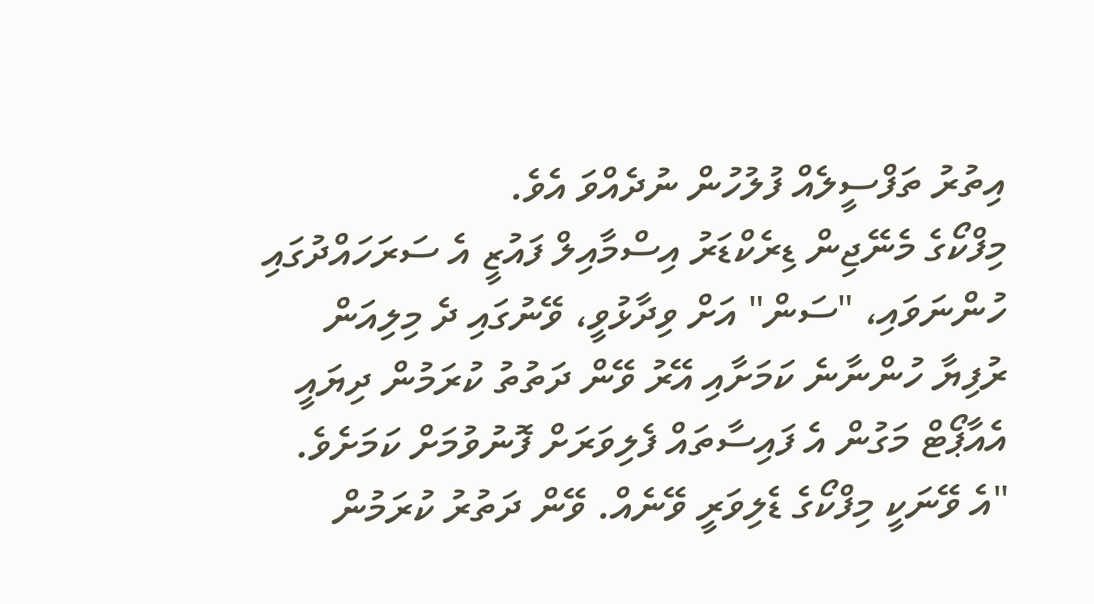އިތުރު ތަފްސީލެއް ފުލުހުން ނުދެއްވަ އެވެ.
މިފްކޯގެ މެނޭޖިން ޑިރެކްޑަރު އިސްމާއިލް ފައުޒީ އެ ސަރަހައްދުގައި ހުންނަވައި، "ސަން" އަށް ވިދާޅުވީ، ވޭނުގައި ދެ މިލިއަން ރުފިޔާ ހުންނާނެ ކަމަށާއި އޭރު ވޭން ދަތުތު ކުރަމުން ދިޔައީ އެއާޕޯޓް މަގުން އެ ފައިސާތައް ފެލިވަރަށް ފޮނުވުމަށް ކަމަށެވެ.
"އެ ވޭނަކީ މިފްކޯގެ ޑެލިވަރީ ވޭނެއް. ވޭން ދަތުރު ކުރަމުން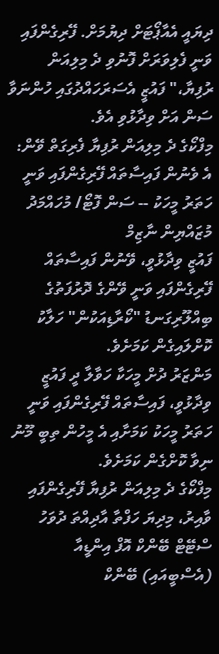ދިޔައީ އެއާޕޯޓަށް ދިޔުމަށް. ފޭރިގެންފައި ވަނީ ފެލިވަރަށް ފޮނުވި ދެ މިލިއަން ރުފިޔާ،" ފައުޒީ އެސަރަހައްދުގައި ހުންނަވާ ސަން އަށް ވިދާޅުވި އެވެ.
މިފްކޯގެ ދެ މިލިއަން ރުފިޔާ ފެރިގަތް ވޭން: އެ ވެނުން ފައިސާތައް ފޭރިގެންފައި ވަނީ ހަތަރު މީހަކު -- ސަން ފޮޓޯ/ މުހައްމަދު މުޒައްޔިން ނާޒިމް
ފައުޒީ ވިދާޅުވީ، ވޭނުން ފައިސާތައް ފޭރިގެންފައި ވަނީ ވޭންގެ ދޮރުފަތުގެ ބިއްލޫރިގަނޑު "ކޯރާޑިއަކުން" ހަލާކު ކޮށްލައިގެން ކަމަށެވެ.
މަންޒަރު ދުށް މީހަކާ ހަވާލާ ދީ ފައުޒީ ވިދާޅުވީ، ފައިސާތައް ފޭރިގެންފައި ވަނީ ހަތަރު މީހަކު ކަމަށާއި އެ މީހުން ތިބީ މޫނު ނިވާ ކޮށްގެން ކަމަށެވެ.
މިފްކޯގެ ދެ މިލިއަން ރުފިޔާ ފޭރިގެންފައި ވާއިރު، މިދިޔަ ހަފްތާ އާދިއްތަ ދުވަހު ސްޓޭޓް ބޭންކް އޮފް އިންޑީއާ (އެސްބީއައި) ބޭންކް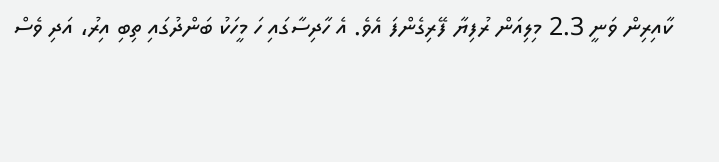ކާއިރިން ވަނީ 2.3 މިލިއަން ރުފިޔާ ފޭރިގެންފަ އެވެ. އެ ހާދިސާގައި ހަ މީހަކު ބަންދުގައި ތިބި އިރު، އަދި ވެސް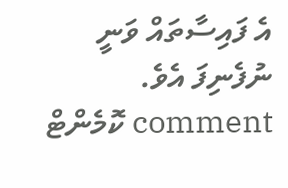އެ ފައިސާތައް ވަނީ ނުފެނިފަ އެވެ.
comment ކޮމެންޓް